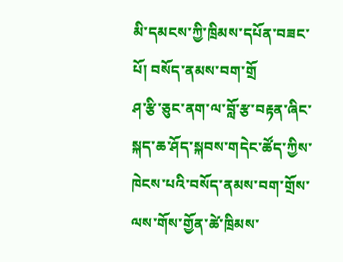མི་དམངས་ཀྱི་ཁྲིམས་དཔོན་བཟང་པོ། བསོད་ནམས་བག་གྲོ
ཤ་རྩི་ཅུང་ནག་ལ་བློ་རྩ་བརྟན་ཞིང་སྐད་ཆ་ཤོད་སྐབས་གདེང་ཚོད་ཀྱིས་ཁེངས་པའི་བསོད་ནམས་བག་གྲོས་ལས་གོས་གྱོན་ཚེ་ཁྲིམས་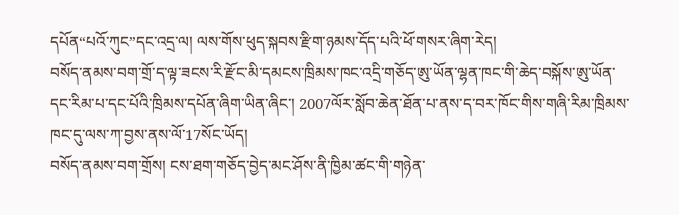དཔོན“པའོ་ཀུང”དང་འདྲ་ལ། ལས་གོས་ཕུད་སྐབས་རྫིག་ཉམས་དོད་པའི་ཕོ་གསར་ཞིག་རེད།
བསོད་ནམས་བག་གྲོ་ད་ལྟ་ཟངས་རི་རྫོང་མི་དམངས་ཁྲིམས་ཁང་འདྲི་གཅོད་ཨུ་ཡོན་ལྷན་ཁང་གི་ཆེད་བསྐོས་ཨུ་ཡོན་དང་རིམ་པ་དང་པོའི་ཁྲིམས་དཔོན་ཞིག་ཡིན་ཞིང་། 2007ལོར་སློབ་ཆེན་ཐོན་པ་ནས་ད་བར་ཁོང་གིས་གཞི་རིམ་ཁྲིམས་ཁང་དུ་ལས་ཀ་བྱས་ནས་ལོ་17སོང་ཡོད།
བསོད་ནམས་བག་གྲོས། ངས་ཐག་གཅོད་བྱེད་མང་ཤོས་ནི་ཁྱིམ་ཚང་གི་གཉེན་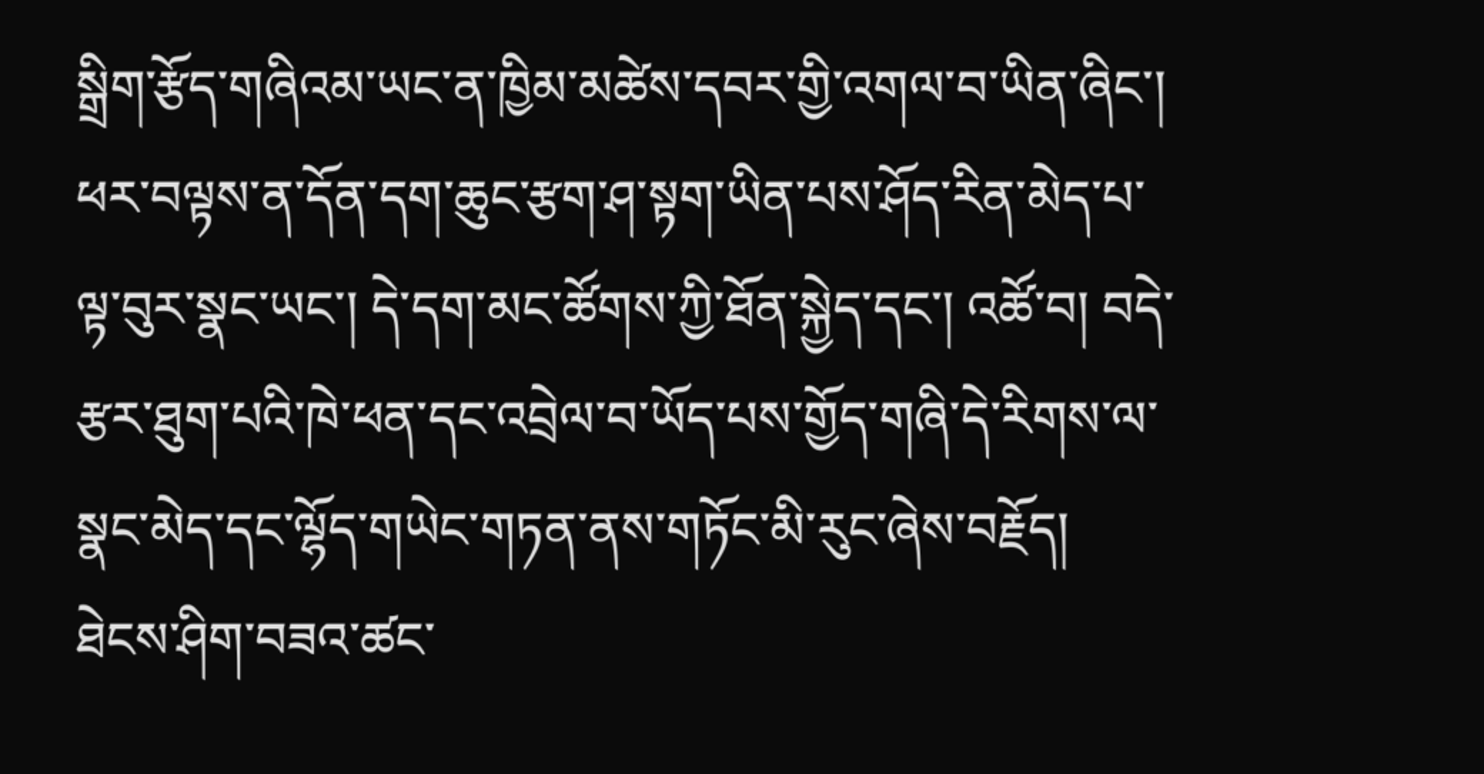སྒྲིག་རྩོད་གཞིའམ་ཡང་ན་ཁྱིམ་མཚེས་དབར་གྱི་འགལ་བ་ཡིན་ཞིང་། ཕར་བལྟས་ན་དོན་དག་ཆུང་རྩག་ཤ་སྟག་ཡིན་པས་ཤོད་རིན་མེད་པ་ལྟ་བུར་སྣང་ཡང་། དེ་དག་མང་ཚོགས་ཀྱི་ཐོན་སྐྱེད་དང་། འཚོ་བ། བདེ་རྩར་ཐུག་པའི་ཁེ་ཕན་དང་འབྲེལ་བ་ཡོད་པས་གྱོད་གཞི་དེ་རིགས་ལ་སྣང་མེད་དང་ལྷོད་གཡེང་གཏན་ནས་གཏོང་མི་རུང་ཞེས་བརྗོད།
ཐེངས་ཤིག་བཟའ་ཚང་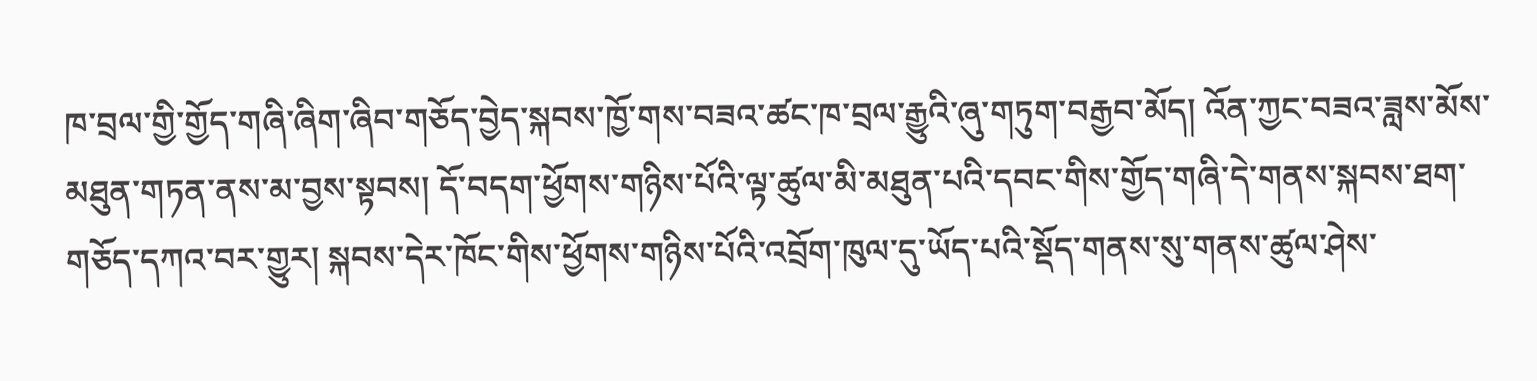ཁ་བྲལ་གྱི་གྱོད་གཞི་ཞིག་ཞིབ་གཅོད་བྱེད་སྐབས་ཁྱོ་གས་བཟའ་ཚང་ཁ་བྲལ་རྒྱུའི་ཞུ་གཏུག་བརྒྱབ་མོད། འོན་ཀྱང་བཟའ་ཟླས་མོས་མཐུན་གཏན་ནས་མ་བྱས་སྟབས། དོ་བདག་ཕྱོགས་གཉིས་པོའི་ལྟ་ཚུལ་མི་མཐུན་པའི་དབང་གིས་གྱོད་གཞི་དེ་གནས་སྐབས་ཐག་གཅོད་དཀའ་བར་གྱུར། སྐབས་དེར་ཁོང་གིས་ཕྱོགས་གཉིས་པོའི་འབྲོག་ཁུལ་དུ་ཡོད་པའི་སྡོད་གནས་སུ་གནས་ཚུལ་ཤེས་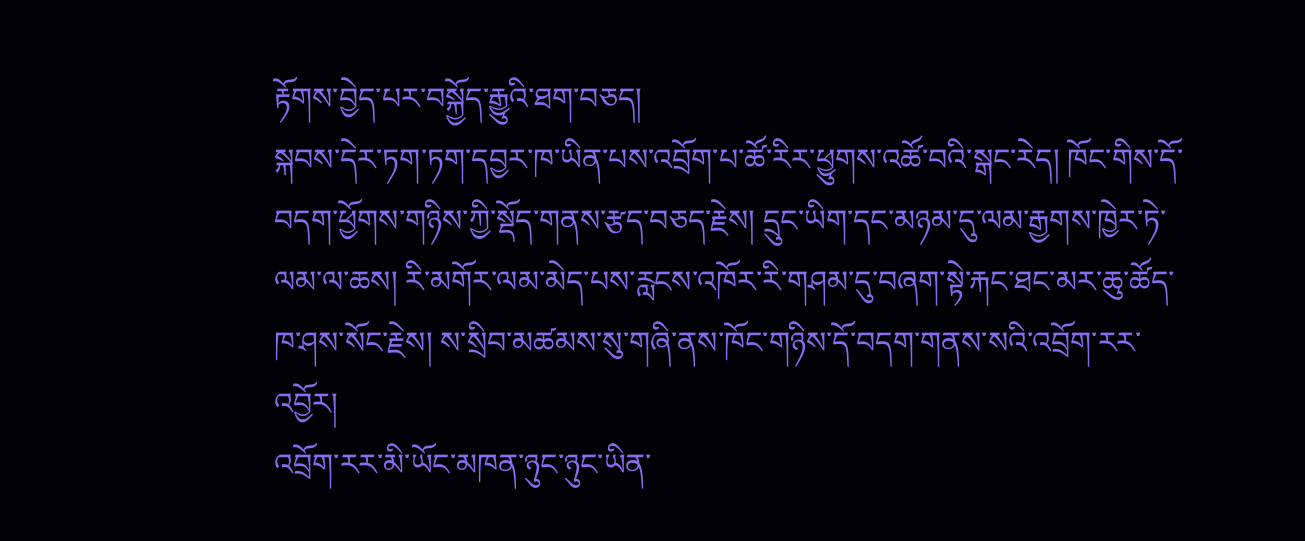རྟོགས་བྱེད་པར་བསྐྱོད་རྒྱུའི་ཐག་བཅད།
སྐབས་དེར་ཏག་ཏག་དབྱར་ཁ་ཡིན་པས་འབྲོག་པ་ཚོ་རིར་ཕྱུགས་འཚོ་བའི་སྒང་རེད། ཁོང་གིས་དོ་བདག་ཕྱོགས་གཉིས་ཀྱི་སྡོད་གནས་རྩད་བཅད་རྗེས། དྲུང་ཡིག་དང་མཉམ་དུ་ལམ་རྒྱགས་ཁྱེར་ཏེ་ལམ་ལ་ཆས། རི་མགོར་ལམ་མེད་པས་རླངས་འཁོར་རི་གཤམ་དུ་བཞག་སྟེ་རྐང་ཐང་མར་ཆུ་ཚོད་ཁ་ཤས་སོང་རྗེས། ས་སྲིབ་མཚམས་སུ་གཞི་ནས་ཁོང་གཉིས་དོ་བདག་གནས་སའི་འབྲོག་རར་འབྱོར།
འབྲོག་རར་མི་ཡོང་མཁན་ཉུང་ཉུང་ཡིན་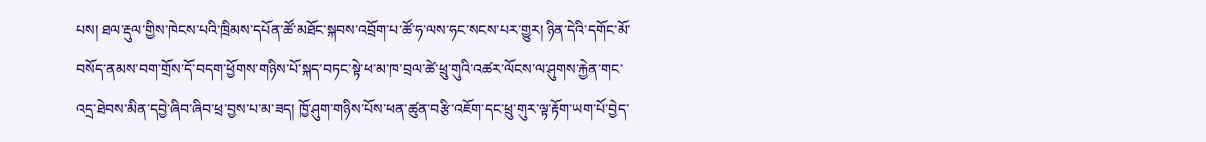པས། ཐལ་རྡུལ་གྱིས་ཁེངས་པའི་ཁྲིམས་དཔོན་ཚོ་མཐོང་སྐབས་འབྲོག་པ་ཚོ་ཧ་ལས་ཧང་སངས་པར་གྱུར། ཉིན་དེའི་དགོང་མོ་བསོད་ནམས་བག་གྲོས་དོ་བདག་ཕྱོགས་གཉིས་པོ་སྐད་བཏང་སྟེ་ཕ་མ་ཁ་བྲལ་ཚེ་ཕྲུ་གུའི་འཚར་ལོངས་ལ་ཤུགས་རྐྱེན་གང་འདྲ་ཐེབས་མིན་དབྱེ་ཞིབ་ཞིབ་ཕྲ་བྱས་པ་མ་ཟད། ཁྱོ་ཤུག་གཉིས་པོས་ཕན་ཚུན་བརྩི་འཇོག་དང་ཕྲུ་གུར་ལྟ་རྟོག་ཡག་པོ་བྱེད་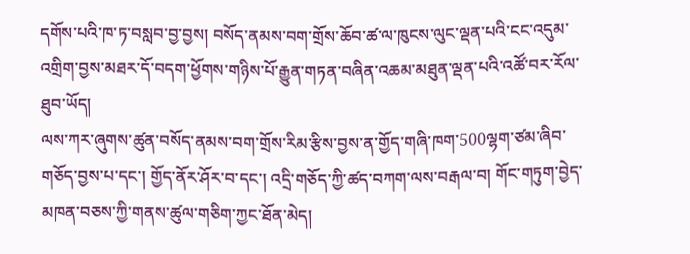དགོས་པའི་ཁ་ཏ་བསླབ་བྱ་བྱས། བསོད་ནམས་བག་གྲོས་ཆོབ་ཚ་ལ་ཁུངས་ལུང་ལྡན་པའི་ངང་འདུམ་འགྲིག་བྱས་མཐར་དོ་བདག་ཕྱོགས་གཉིས་པོ་རྒྱུན་གཏན་བཞིན་འཆམ་མཐུན་ལྡན་པའི་འཚོ་བར་རོལ་ཐུབ་ཡོད།
ལས་ཀར་ཞུགས་ཚུན་བསོད་ནམས་བག་གྲོས་རིམ་རྩིས་བྱས་ན་གྱོད་གཞི་ཁག་500ལྷག་ཙམ་ཞིབ་གཅོད་བྱས་པ་དང་། གྱོད་ནོར་ཤོར་བ་དང་། འདྲི་གཅོད་ཀྱི་ཚད་བཀག་ལས་བརྒལ་བ། གོང་གཏུག་བྱེད་མཁན་བཅས་ཀྱི་གནས་ཚུལ་གཅིག་ཀྱང་ཐོན་མེད།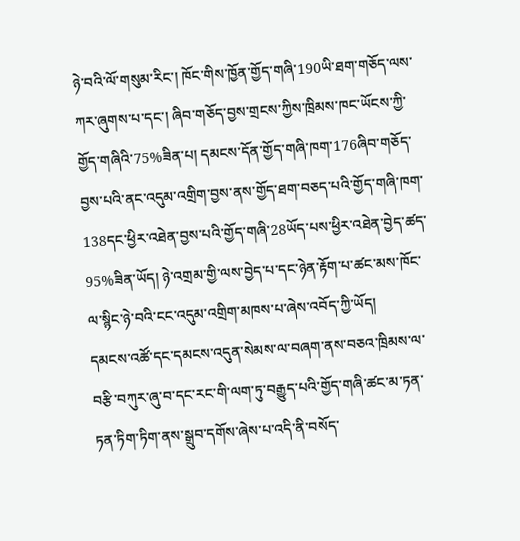ཉེ་བའི་ལོ་གསུམ་རིང་། ཁོང་གིས་ཁྱོན་གྱོད་གཞི་190ཡི་ཐག་གཅོད་ལས་ཀར་ཞུགས་པ་དང་། ཞིབ་གཅོད་བྱས་གྲངས་ཀྱིས་ཁྲིམས་ཁང་ཡོངས་ཀྱི་གྱོད་གཞིའི་75%ཟིན་པ། དམངས་དོན་གྱོད་གཞི་ཁག་176ཞིབ་གཅོད་བྱས་པའི་ནང་འདུམ་འགྲིག་བྱས་ནས་གྱོད་ཐག་བཅད་པའི་གྱོད་གཞི་ཁག་138དང་ཕྱིར་འཐེན་བྱས་པའི་གྱོད་གཞི་28ཡོད་པས་ཕྱིར་འཐེན་བྱེད་ཚད་95%ཟིན་ཡོད། ཉེ་འགྲམ་གྱི་ལས་བྱེད་པ་དང་ཉེན་རྟོག་པ་ཚང་མས་ཁོང་ལ་སྙིང་ཉེ་བའི་ངང་འདུམ་འགྲིག་མཁས་པ་ཞེས་འབོད་ཀྱི་ཡོད།
དམངས་འཚོ་དང་དམངས་འདུན་སེམས་ལ་བཞག་ནས་བཅའ་ཁྲིམས་ལ་བརྩི་བཀུར་ཞུ་བ་དང་རང་གི་ལག་ཏུ་བརྒྱུད་པའི་གྱོད་གཞི་ཚང་མ་ཏན་ཏན་ཏིག་ཏིག་ནས་སྒྲུབ་དགོས་ཞེས་པ་འདི་ནི་བསོད་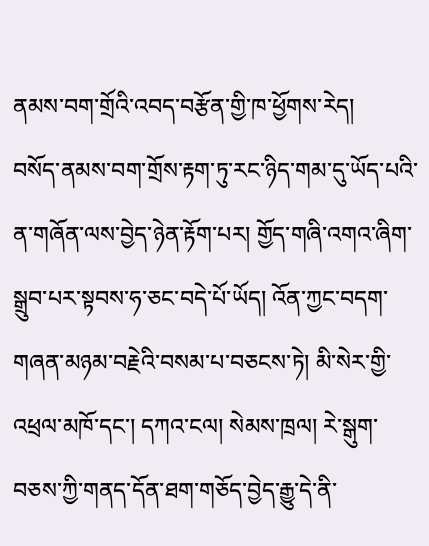ནམས་བག་གྲོའི་འབད་བརྩོན་གྱི་ཁ་ཕྱོགས་རེད།
བསོད་ནམས་བག་གྲོས་རྟག་ཏུ་རང་ཉིད་གམ་དུ་ཡོད་པའི་ན་གཞོན་ལས་བྱེད་ཉེན་རྟོག་པར། གྱོད་གཞི་འགའ་ཞིག་སྒྲུབ་པར་སྟབས་ཧ་ཅང་བདེ་པོ་ཡོད། འོན་ཀྱང་བདག་གཞན་མཉམ་བརྗེའི་བསམ་པ་བཅངས་ཏེ། མི་སེར་གྱི་འཕྲལ་མཁོ་དང་། དཀའ་ངལ། སེམས་ཁྲལ། རེ་སྒུག་བཅས་ཀྱི་གནད་དོན་ཐག་གཅོད་བྱེད་རྒྱུ་དེ་ནི་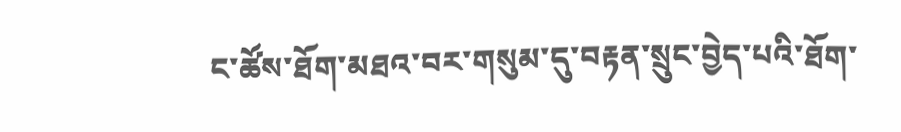ང་ཚོས་ཐོག་མཐའ་བར་གསུམ་དུ་བརྟན་སྲུང་བྱེད་པའི་ཐོག་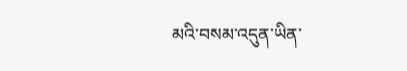མའི་བསམ་འདུན་ཡིན་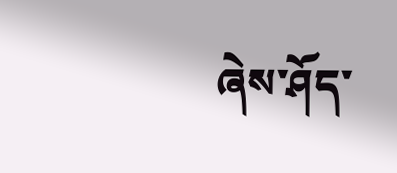ཞེས་ཤོད་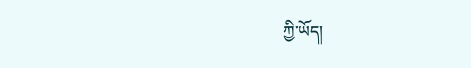ཀྱི་ཡོད།